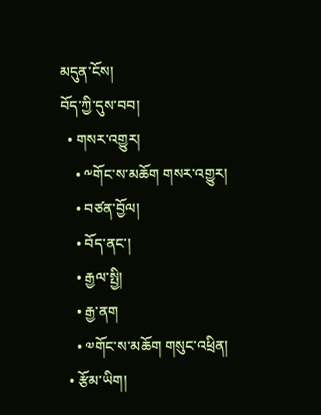མདུན་ངོས།
བོད་ཀྱི་དུས་བབ།
  • གསར་འགྱུར།
    • ༸གོང་ས་མཆོག གསར་འགྱུར།
    • བཙན་བྱོལ།
    • བོད་ནང་།
    • རྒྱལ་སྤྱི།
    • རྒྱ་ནག
    • ༧གོང་ས་མཆོག གསུང་འཕྲིན།
  • རྩོམ་ཡིག།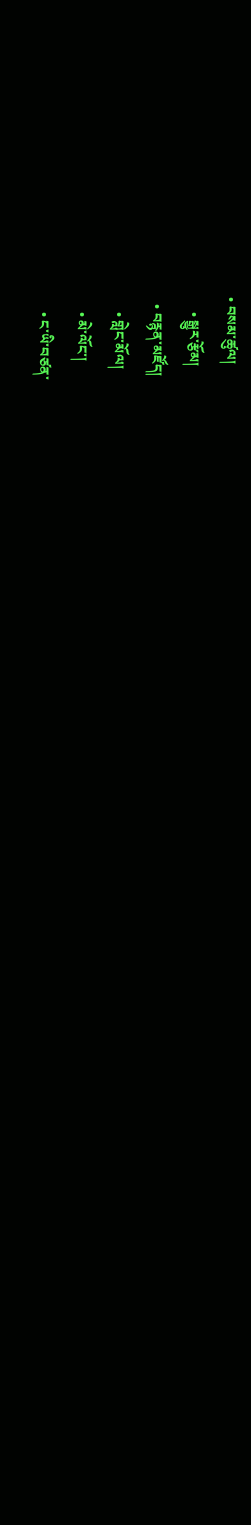• བསམ་ཚུལ།
    • སྒྱུར་རྩོམ།
  • བརྙན་མཛོད།
    • གླེང་མོལ།
    • མེ་ལོང་།
    • ང་ཡི་བཙན་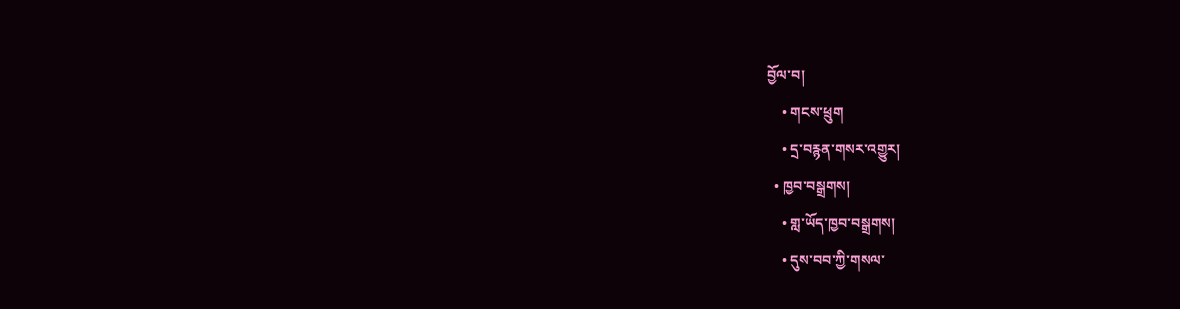བྱོལ་བ།
    • གངས་ཕྲུག
    • དྲ་བརྙན་གསར་འགྱུར།
  • ཁྱབ་བསྒྲགས།
    • གླ་ཡོད་ཁྱབ་བསྒྲགས།
    • དུས་བབ་ཀྱི་གསལ་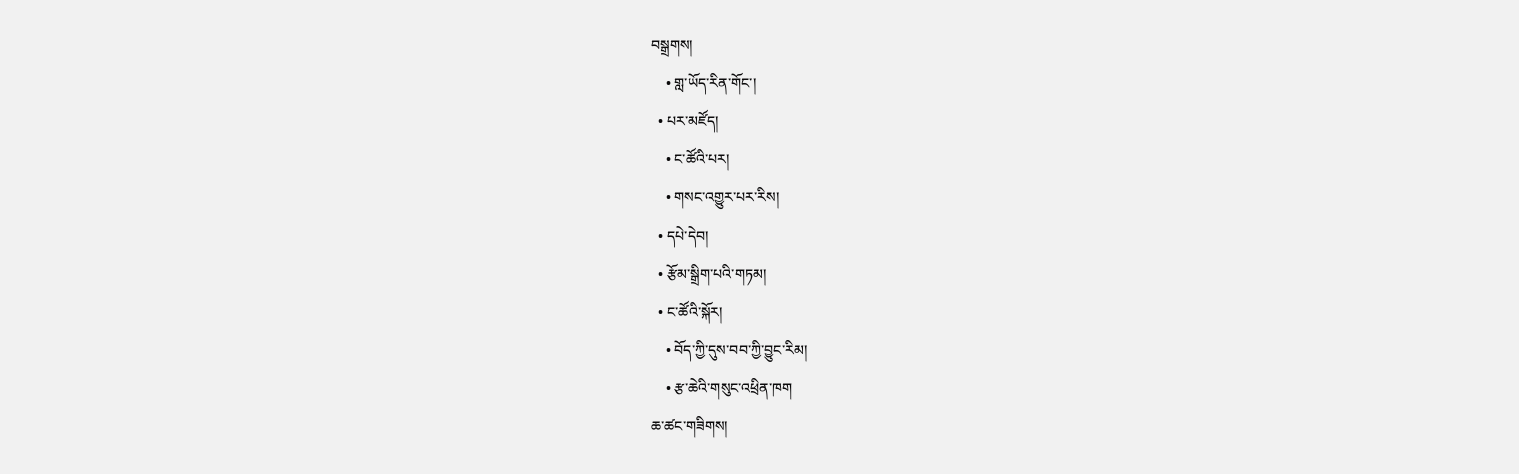བསྒྲགས།
    • གླ་ཡོད་རིན་གོང་།
  • པར་མཛོད།
    • ང་ཚོའི་པར།
    • གསང་འགྱུར་པར་རིས།
  • དཔེ་དེབ།
  • རྩོམ་སྒྲིག་པའི་གཏམ།
  • ང་ཚོའི་སྐོར།
    • བོད་ཀྱི་དུས་བབ་ཀྱི་བྱུང་རིམ།
    • རྩ་ཆེའི་གསུང་འཕྲིན་ཁག
ཆ་ཚང་གཟིགས།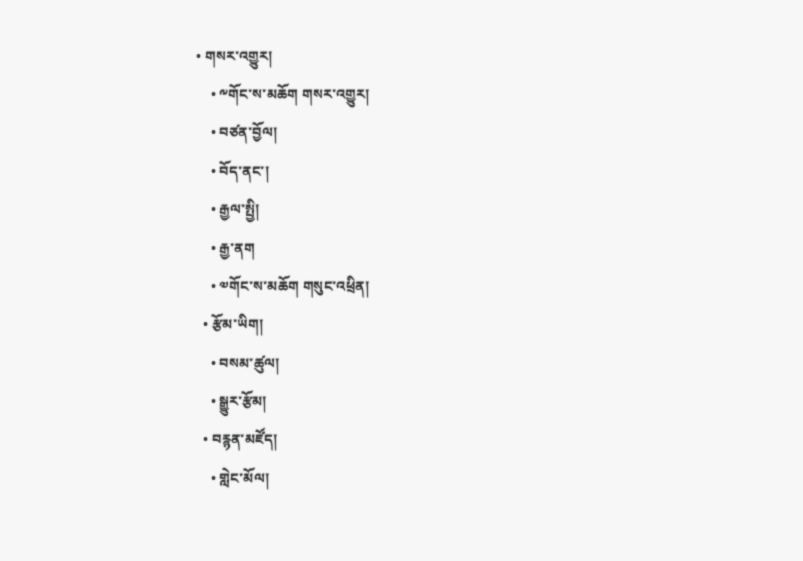• གསར་འགྱུར།
    • ༸གོང་ས་མཆོག གསར་འགྱུར།
    • བཙན་བྱོལ།
    • བོད་ནང་།
    • རྒྱལ་སྤྱི།
    • རྒྱ་ནག
    • ༧གོང་ས་མཆོག གསུང་འཕྲིན།
  • རྩོམ་ཡིག།
    • བསམ་ཚུལ།
    • སྒྱུར་རྩོམ།
  • བརྙན་མཛོད།
    • གླེང་མོལ།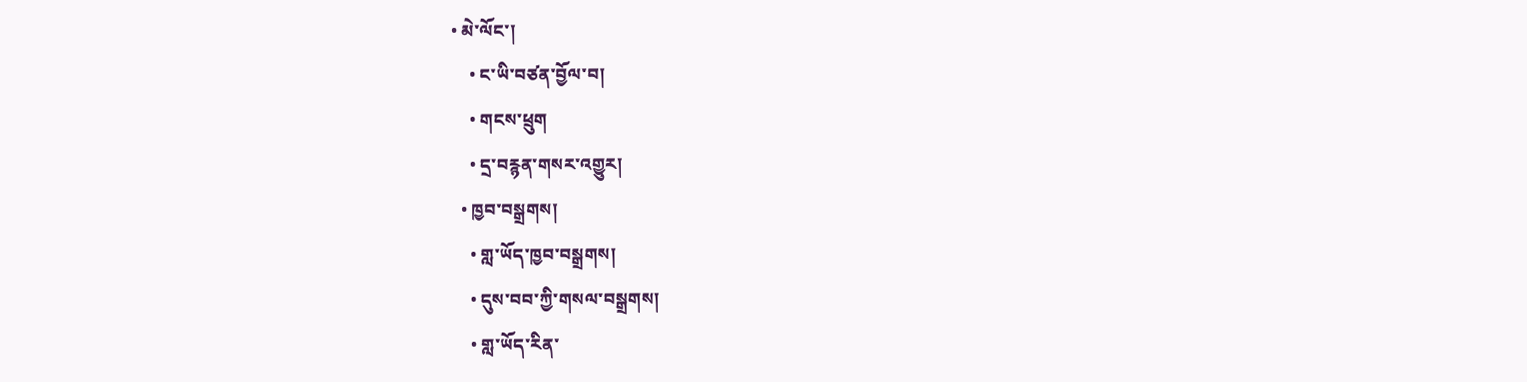• མེ་ལོང་།
    • ང་ཡི་བཙན་བྱོལ་བ།
    • གངས་ཕྲུག
    • དྲ་བརྙན་གསར་འགྱུར།
  • ཁྱབ་བསྒྲགས།
    • གླ་ཡོད་ཁྱབ་བསྒྲགས།
    • དུས་བབ་ཀྱི་གསལ་བསྒྲགས།
    • གླ་ཡོད་རིན་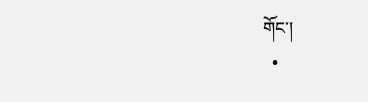གོང་།
  •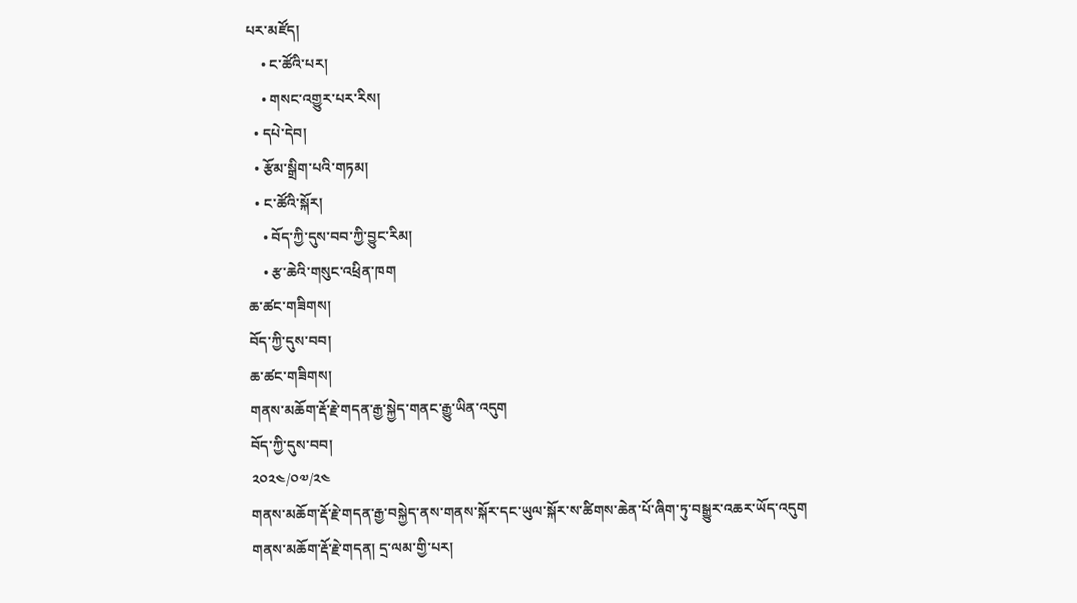པར་མཛོད།
    • ང་ཚོའི་པར།
    • གསང་འགྱུར་པར་རིས།
  • དཔེ་དེབ།
  • རྩོམ་སྒྲིག་པའི་གཏམ།
  • ང་ཚོའི་སྐོར།
    • བོད་ཀྱི་དུས་བབ་ཀྱི་བྱུང་རིམ།
    • རྩ་ཆེའི་གསུང་འཕྲིན་ཁག
ཆ་ཚང་གཟིགས།
བོད་ཀྱི་དུས་བབ།
ཆ་ཚང་གཟིགས།
གནས་མཆོག་རྡོ་རྗེ་གདན་རྒྱ་སྐྱེད་གནང་རྒྱུ་ཡིན་འདུག
བོད་ཀྱི་དུས་བབ།
༢༠༢༤/༠༧/༢༤
གནས་མཆོག་རྡོ་རྗེ་གདན་རྒྱ་བསྐྱེད་ནས་གནས་སྐོར་དང་ཡུལ་སྐོར་ས་ཚིགས་ཆེན་པོ་ཞིག་ཏུ་བསྒྱུར་འཆར་ཡོད་འདུག
གནས་མཆོག་རྡོ་རྗེ་གདན། དྲ་ལམ་གྱི་པར།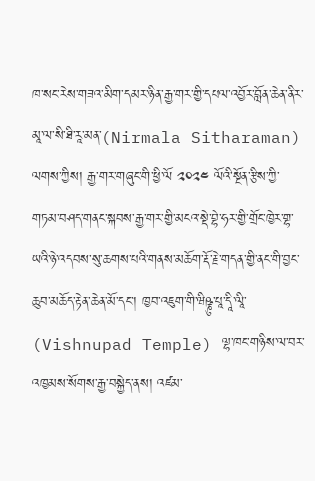ཁ་སང་རེས་གཟའ་མིག་དམར་ཉིན་རྒྱ་གར་གྱི་དཔལ་འབྱོར་བློན་ཆེན་ནིར་མཱ་ལ་སི་ཐི་རཱ་མན་(Nirmala Sitharaman) ལགས་ཀྱིས། རྒྱ་གར་གཞུང་གི་ཕྱི་ལོ ༢༠༢༤ ལོའི་སྔོན་རྩིས་ཀྱི་གཏམ་བཤད་གནང་སྐབས་རྒྱ་གར་གྱི་མངའ་སྡེ་བྷེ་ཧར་གྱི་གྲོང་ཁྱེར་གྷ་ཡའི་ཉེ་འདབས་སུ་ཆགས་པའི་གནས་མཆོག་རྡོ་རྗེ་གདན་གྱི་ནང་གི་བྱང་ཆུབ་མཆོད་རྟེན་ཆེན་མོ་དང་། ཁྱབ་འཇུག་གི་ཝིཥྞུ་པཱ་དཱི་ལཱི་ (Vishnupad Temple) ལྷ་ཁང་གཉིས་ལ་བར་འཁྱམས་སོགས་རྒྱ་བསྐྱེད་ནས། འཛམ་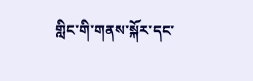གླིང་གི་གནས་སྐོར་དང་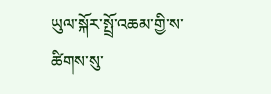ཡུལ་སྐོར་སྤྲོ་འཆམ་གྱི་ས་ཚིགས་སུ་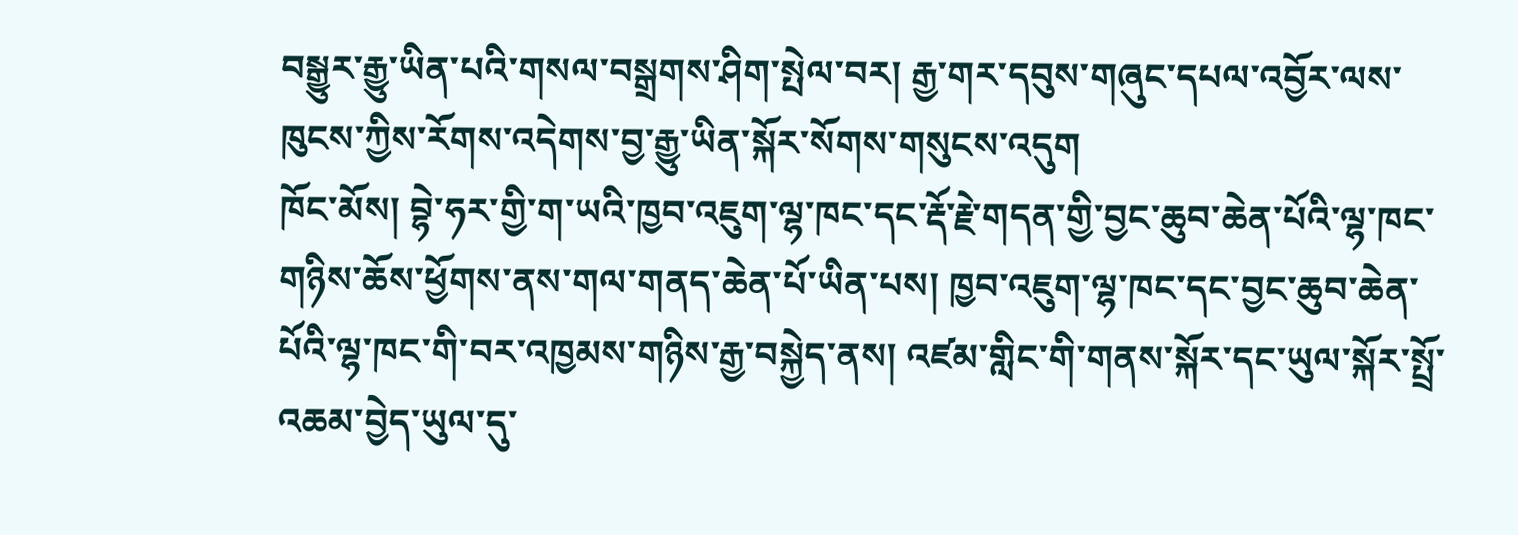བསྒྱུར་རྒྱུ་ཡིན་པའི་གསལ་བསྒྲགས་ཤིག་སྤེལ་བར། རྒྱ་གར་དབུས་གཞུང་དཔལ་འབྱོར་ལས་ཁུངས་ཀྱིས་རོགས་འདེགས་བྱ་རྒྱུ་ཡིན་སྐོར་སོགས་གསུངས་འདུག
ཁོང་མོས། བྷེ་ཧར་གྱི་ག་ཡའི་ཁྱབ་འཇུག་ལྷ་ཁང་དང་རྡོ་རྗེ་གདན་གྱི་བྱང་ཆུབ་ཆེན་པོའི་ལྷ་ཁང་གཉིས་ཆོས་ཕྱོགས་ནས་གལ་གནད་ཆེན་པོ་ཡིན་པས། ཁྱབ་འཇུག་ལྷ་ཁང་དང་བྱང་ཆུབ་ཆེན་པོའི་ལྷ་ཁང་གི་བར་འཁྱམས་གཉིས་རྒྱ་བསྐྱེད་ནས། འཛམ་གླིང་གི་གནས་སྐོར་དང་ཡུལ་སྐོར་སྤྲོ་འཆམ་བྱེད་ཡུལ་དུ་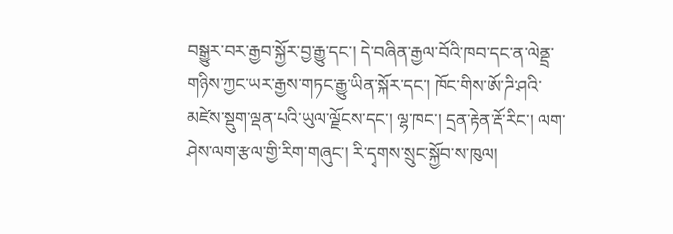བསྒྱུར་བར་རྒྱབ་སྐྱོར་བྱ་རྒྱུ་དང་། དེ་བཞིན་རྒྱལ་བོའི་ཁབ་དང་ན་ལེནྡྲ་གཉིས་ཀྱང་ཡར་རྒྱས་གཏང་རྒྱུ་ཡིན་སྐོར་དང་། ཁོང་གིས་ཨོ་ཌི་ཤའི་མཛེས་སྡུག་ལྡན་པའི་ཡུལ་ལྗོངས་དང་། ལྷ་ཁང་། དྲན་རྟེན་རྡོ་རིང་། ལག་ཤེས་ལག་རྩལ་གྱི་རིག་གཞུང་། རི་དྭགས་སྲུང་སྐྱོབ་ས་ཁུལ།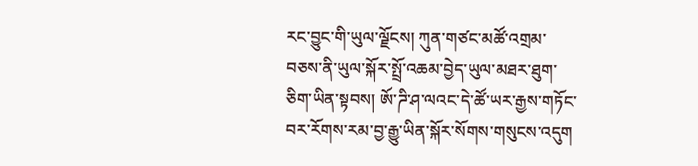རང་བྱུང་གི་ཡུལ་ལྗོངས། ཀུན་གཙང་མཚོ་འགྲམ་བཅས་ནི་ཡུལ་སྐོར་སྤྲོ་འཆམ་བྱེད་ཡུལ་མཐར་ཐུག་ཅིག་ཡིན་སྟབས། ཨོ་ཌི་ཤ་ལའང་དེ་ཚོ་ཡར་རྒྱས་གཏོང་བར་རོགས་རམ་བྱ་རྒྱུ་ཡིན་སྐོར་སོགས་གསུངས་འདུག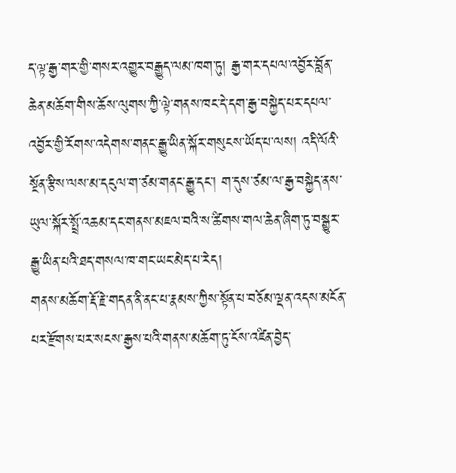ད་ལྟ་རྒྱ་གར་གྱི་གསར་འགྱུར་བརྒྱུད་ལམ་ཁག་ཏུ། རྒྱ་གར་དཔལ་འབྱོར་བློན་ཆེན་མཆོག་གིས་ཆོས་ལུགས་ཀྱི་ལྟེ་གནས་ཁང་དེ་དག་རྒྱ་བསྐྱེད་པར་དཔལ་འབྱོར་གྱི་རོགས་འདེགས་གནང་རྒྱུ་ཡིན་སྐོར་གསུངས་ཡོད་པ་ལས། འདི་ལོའི་སྔོན་རྩིས་ལས་མ་དངུལ་ག་ཙམ་གནང་རྒྱུ་དང་། ག་དུས་ཙམ་ལ་རྒྱ་བསྐྱེད་ནས་ཡུལ་སྐོར་སྤྲོ་འཆམ་དང་གནས་མཇལ་བའི་ས་ཚིགས་གལ་ཆེན་ཞིག་ཏུ་བསྒྱུར་རྒྱུ་ཡིན་པའི་ཐད་གསལ་ཁ་གང་ཡང་མེད་པ་རེད།
གནས་མཆོག་རྡོ་རྗེ་གདན་ནི་ནང་པ་རྣམས་ཀྱིས་སྟོན་པ་བཅོམ་ལྡན་འདས་མངོན་པར་རྫོགས་པར་སངས་རྒྱས་པའི་གནས་མཆོག་ཏུ་ངོས་འཛིན་བྱེད་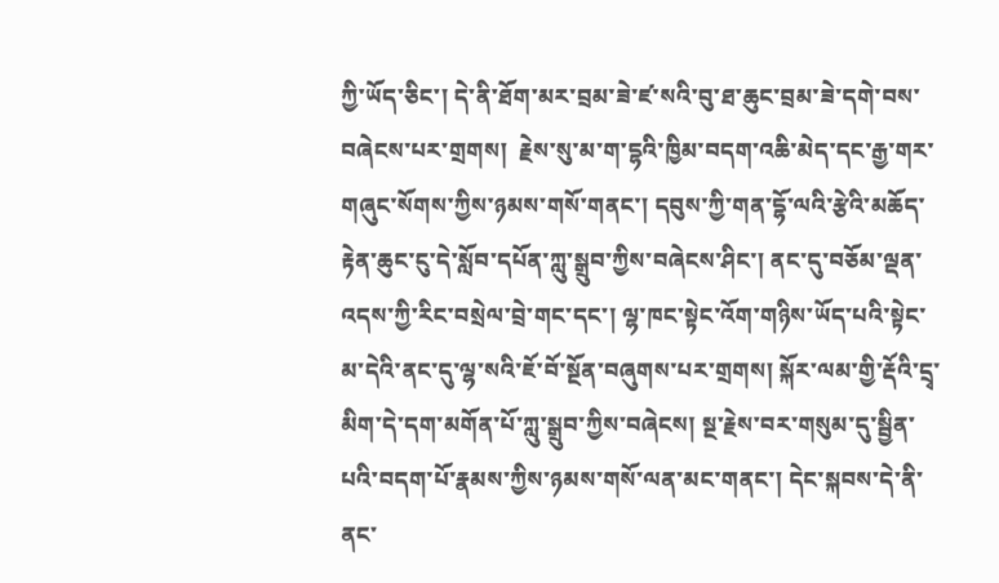ཀྱི་ཡོད་ཅིང་། དེ་ནི་ཐོག་མར་བྲམ་ཟེ་ཛ་སའི་བུ་ཐ་ཆུང་བྲམ་ཟེ་དགེ་བས་བཞེངས་པར་གྲགས།  རྗེས་སུ་མ་ག་དྷའི་ཁྱིམ་བདག་འཆི་མེད་དང་རྒྱ་གར་གཞུང་སོགས་ཀྱིས་ཉམས་གསོ་གནང་། དབུས་ཀྱི་གན་དྷོ་ལའི་རྩེའི་མཆོད་རྟེན་ཆུང་ངུ་དེ་སློབ་དཔོན་ཀླུ་སྒྲུབ་ཀྱིས་བཞེངས་ཤིང་། ནང་དུ་བཅོམ་ལྡན་འདས་ཀྱི་རིང་བསྲེལ་བྲེ་གང་དང་། ལྷ་ཁང་སྟེང་འོག་གཉིས་ཡོད་པའི་སྟེང་མ་དེའི་ནང་དུ་ལྷ་སའི་ཇོ་བོ་སྔོན་བཞུགས་པར་གྲགས། སྐོར་ལམ་གྱི་རྡོའི་དྲྭ་མིག་དེ་དག་མགོན་པོ་ཀླུ་སྒྲུབ་ཀྱིས་བཞེངས། སྔ་རྗེས་བར་གསུམ་དུ་སྦྱིན་པའི་བདག་པོ་རྣམས་ཀྱིས་ཉམས་གསོ་ལན་མང་གནང་། དེང་སྐབས་དེ་ནི་ནང་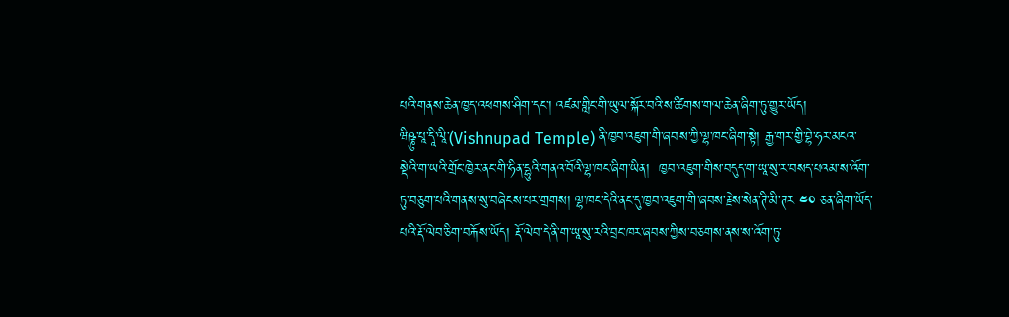པའི་གནས་ཆེན་ཁྱད་འཕགས་ཤིག་དང་། འཛམ་གླིང་གི་ཡུལ་སྐོར་བའི་ས་ཚིགས་གལ་ཆེན་ཞིག་ཏུ་གྱུར་ཡོད།
ཝིཥྞུ་པཱ་དཱི་ལཱི་(Vishnupad Temple) ནི་ཁྱབ་འཇུག་གི་ཞབས་ཀྱི་ལྷ་ཁང་ཞིག་སྟེ། རྒྱ་གར་གྱི་བྷེ་ཧར་མངའ་སྡེའི་ག་ཡའི་གྲོང་ཁྱེར་ནང་གི་ཧིན་དྷུའི་གནའ་བོའི་ལྷ་ཁང་ཞིག་ཡིན།  ཁྱབ་འཇུག་གིས་བདུད་ག་ཡཱ་སུ་ར་བསད་པའམ་ས་འོག་ཏུ་བཅུག་པའི་གནས་སུ་བཞེངས་པར་གྲགས། ལྷ་ཁང་དེའི་ནང་དུ་ཁྱབ་འཇུག་གི་ཞབས་རྗེས་སེན་ཊི་མི་ཊར ༤༠ ཅན་ཞིག་ཡོད་པའི་རྡོ་ལེབ་ཅིག་བརྐོས་ཡོད། རྡོ་ལེབ་དེ་ནི་ག་ཡཱ་སུ་རའི་བྲང་ཁར་ཞབས་ཀྱིས་བཅགས་ནས་ས་འོག་ཏུ་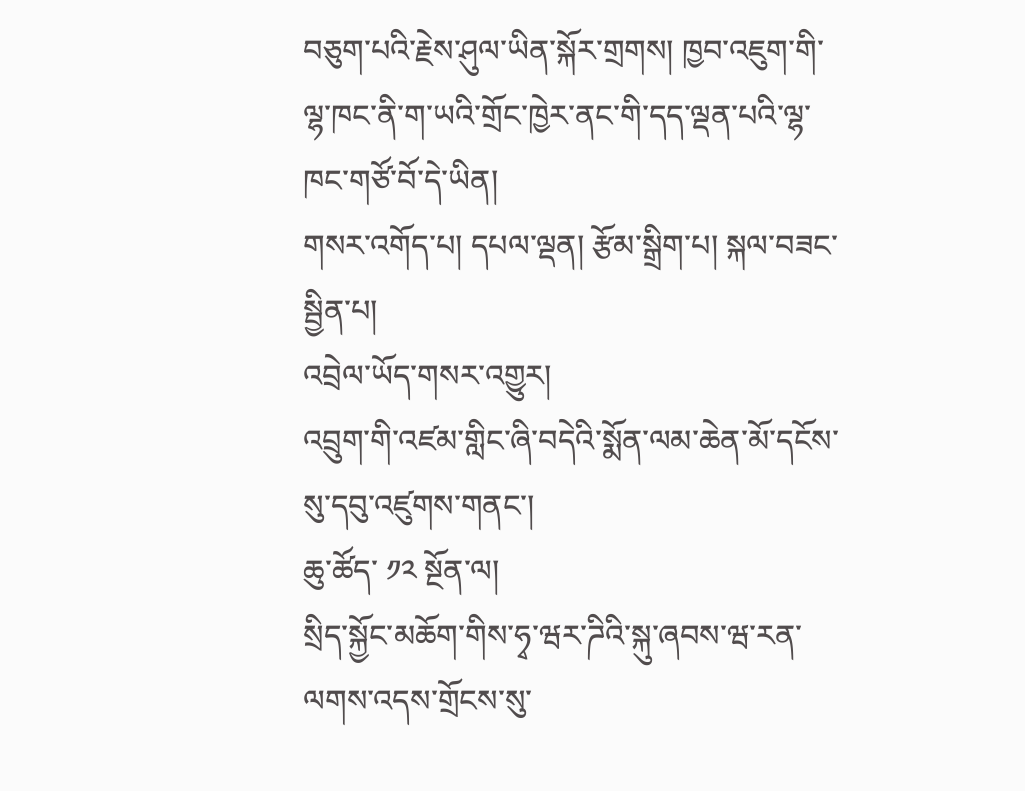བཅུག་པའི་རྗེས་ཤུལ་ཡིན་སྐོར་གྲགས། ཁྱབ་འཇུག་གི་ལྷ་ཁང་ནི་ག་ཡའི་གྲོང་ཁྱེར་ནང་གི་དད་ལྡན་པའི་ལྷ་ཁང་གཙོ་བོ་དེ་ཡིན།
གསར་འགོད་པ། དཔལ་ལྡན། རྩོམ་སྒྲིག་པ། སྐལ་བཟང་སྦྱིན་པ།
འབྲེལ་ཡོད་གསར་འགྱུར།
འབྲུག་གི་འཛམ་གླིང་ཞི་བདེའི་སྨོན་ལམ་ཆེན་མོ་དངོས་སུ་དབུ་འཛུགས་གནང་།
ཆུ་ཚོད་ ༡༢ སྔོན་ལ།
སྲིད་སྐྱོང་མཆོག་གིས་ཧྭ་ཝར་ཌིའི་སྐུ་ཞབས་ཝ་རན་ལགས་འདས་གྲོངས་སུ་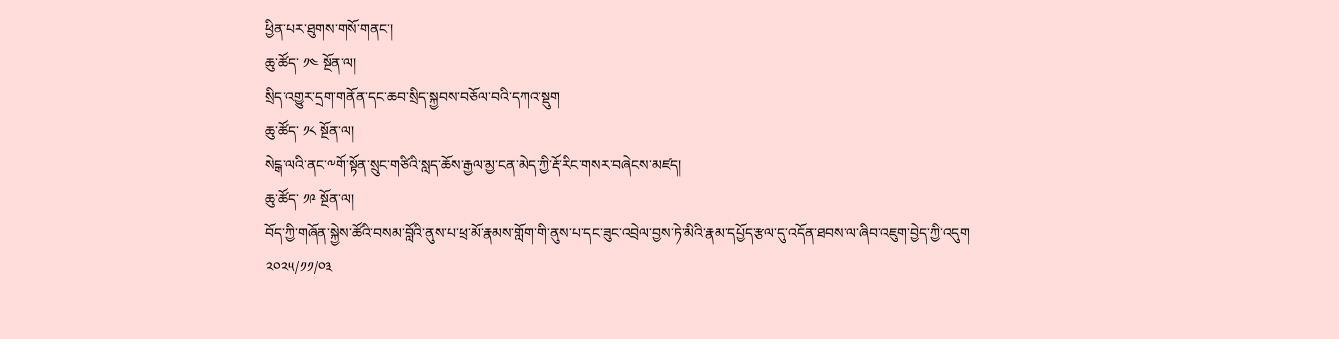ཕྱིན་པར་ཐུགས་གསོ་གནང་།
ཆུ་ཚོད་ ༡༤ སྔོན་ལ།
སྲིད་འགྱུར་དྲག་གནོན་དང་ཆབ་སྲིད་སྐྱབས་བཅོལ་བའི་དཀའ་སྡུག
ཆུ་ཚོད་ ༡༨ སྔོན་ལ།
སེངྒ་ལའི་ནང་༸གོ་སྟོན་སྲུང་གཙིའི་སླད་ཆོས་རྒྱལ་མྱ་ངན་མེད་ཀྱི་རྡོ་རིང་གསར་བཞེངས་མཛད།
ཆུ་ཚོད་ ༡༩ སྔོན་ལ།
བོད་ཀྱི་གཞོན་སྐྱེས་ཚོའི་བསམ་བློའི་ནུས་པ་ཕྲ་མོ་རྣམས་གློག་གི་ནུས་པ་དང་ཟུང་འབྲེལ་བྱས་ཏེ་མིའི་རྣམ་དཔྱོད་རྩལ་དུ་འདོན་ཐབས་ལ་ཞིབ་འཇུག་བྱེད་ཀྱི་འདུག
༢༠༢༥/༡༡/༠༣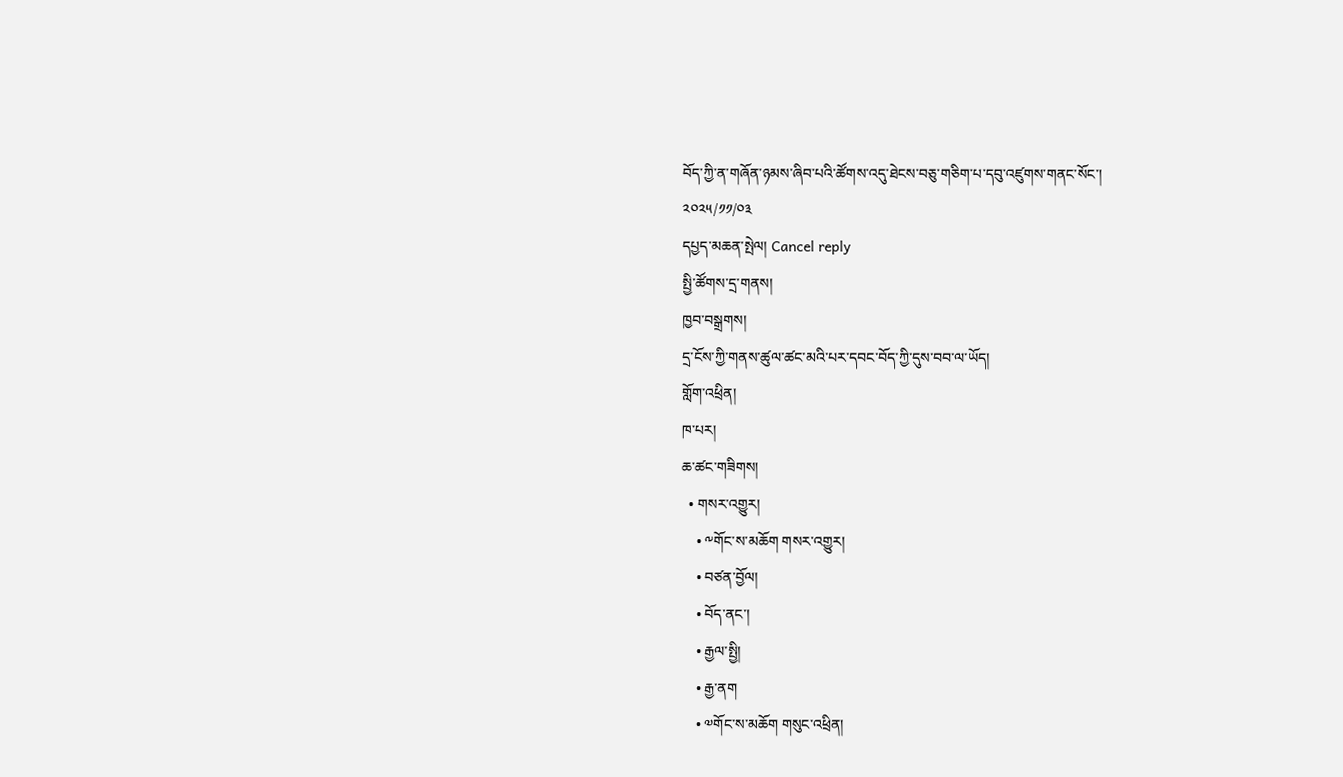བོད་ཀྱི་ན་གཞོན་ཉམས་ཞིབ་པའི་ཚོགས་འདུ་ཐེངས་བཅུ་གཅིག་པ་དབུ་འཛུགས་གནང་སོང་།
༢༠༢༥/༡༡/༠༣
དཔྱད་མཆན་སྤེལ། Cancel reply
སྤྱི་ཚོགས་དྲ་གནས།
ཁྱབ་བསྒྲགས།
དྲ་ངོས་ཀྱི་གནས་ཚུལ་ཚང་མའི་པར་དབང་བོད་ཀྱི་དུས་བབ་ལ་ཡོད།
གློག་འཕྲིན།
ཁ་པར།
ཆ་ཚང་གཟིགས།
  • གསར་འགྱུར།
    • ༸གོང་ས་མཆོག གསར་འགྱུར།
    • བཙན་བྱོལ།
    • བོད་ནང་།
    • རྒྱལ་སྤྱི།
    • རྒྱ་ནག
    • ༧གོང་ས་མཆོག གསུང་འཕྲིན།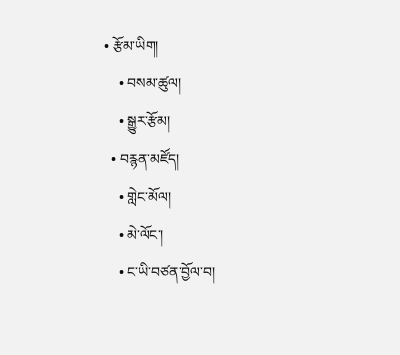• རྩོམ་ཡིག།
    • བསམ་ཚུལ།
    • སྒྱུར་རྩོམ།
  • བརྙན་མཛོད།
    • གླེང་མོལ།
    • མེ་ལོང་།
    • ང་ཡི་བཙན་བྱོལ་བ།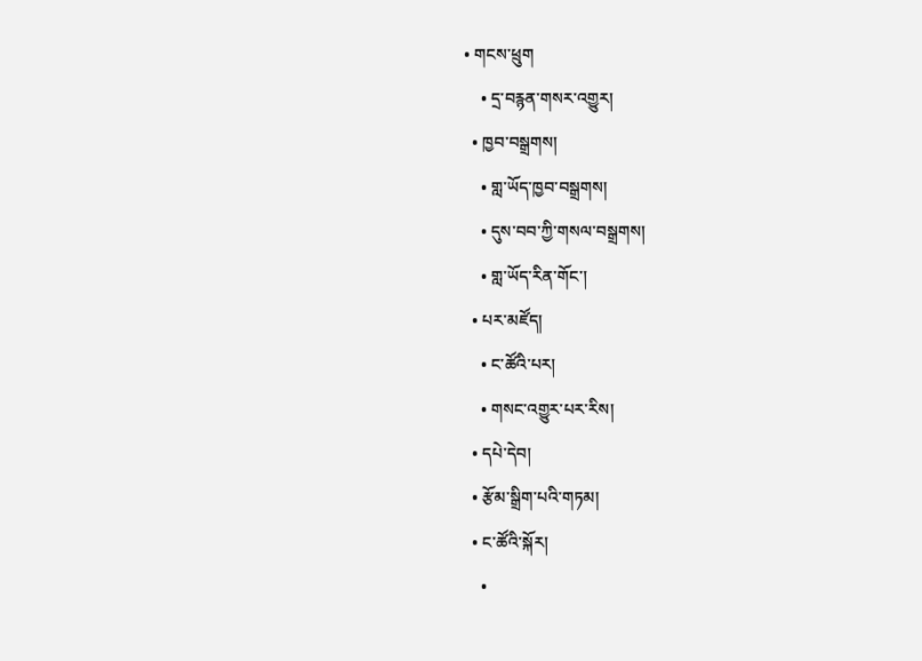• གངས་ཕྲུག
    • དྲ་བརྙན་གསར་འགྱུར།
  • ཁྱབ་བསྒྲགས།
    • གླ་ཡོད་ཁྱབ་བསྒྲགས།
    • དུས་བབ་ཀྱི་གསལ་བསྒྲགས།
    • གླ་ཡོད་རིན་གོང་།
  • པར་མཛོད།
    • ང་ཚོའི་པར།
    • གསང་འགྱུར་པར་རིས།
  • དཔེ་དེབ།
  • རྩོམ་སྒྲིག་པའི་གཏམ།
  • ང་ཚོའི་སྐོར།
    •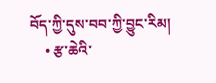བོད་ཀྱི་དུས་བབ་ཀྱི་བྱུང་རིམ།
    • རྩ་ཆེའི་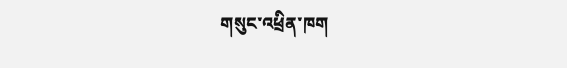གསུང་འཕྲིན་ཁག